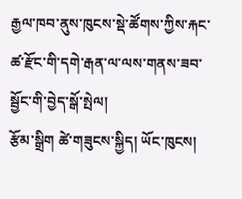རྒྱལ་ཁབ་ནུས་ཁུངས་སྡེ་ཚོགས་ཀྱིས་རྐང་ཚ་རྫོང་གི་དགེ་རྒན་ལ་ལས་གནས་ཟབ་སྦྱོང་གི་བྱེད་སྒོ་སྤེལ།
རྩོམ་སྒྲིག ཚེ་གཟུངས་སྐྱིད། ཡོང་ཁུངས།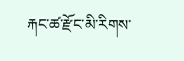རྐང་ཚ་རྫོང་མི་རིགས་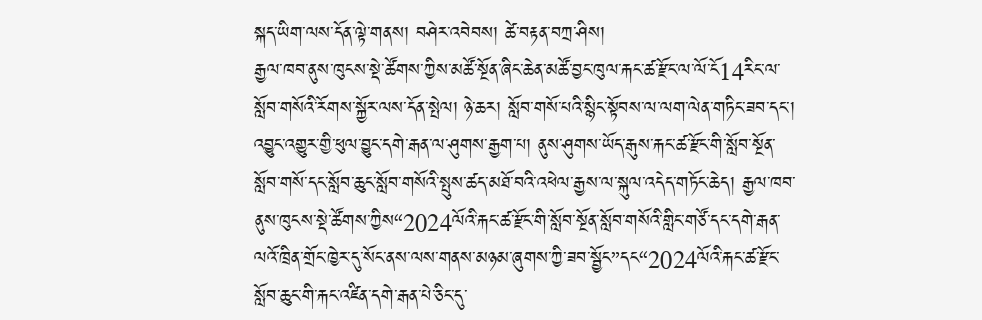སྐད་ཡིག་ལས་དོན་ལྟེ་གནས། བཤེར་འབེབས། ཚེ་བརྟན་བཀྲ་ཤིས།
རྒྱལ་ཁབ་ནུས་ཁུངས་སྡེ་ཚོགས་ཀྱིས་མཚོ་སྔོན་ཞིང་ཆེན་མཚོ་བྱང་ཁུལ་རྐང་ཚ་རྫོང་ལ་ལོ་ངོ14རིང་ལ་སློབ་གསོའི་རོགས་སྐྱོར་ལས་དོན་སྤེལ། ཉེ་ཆར། སློབ་གསོ་པའི་སྙིང་སྟོབས་ལ་ལག་ལེན་གཏིང་ཟབ་དང་། འབྱུང་འགྱུར་གྱི་ཕུལ་བྱུང་དགེ་རྒན་ལ་ཤུགས་རྒྱག་པ། ནུས་ཤུགས་ཡོད་རྒུས་རྐང་ཚ་རྫོང་གི་སློབ་སྔོན་སློབ་གསོ་དང་སློབ་ཆུང་སློབ་གསོའི་སྤུས་ཚད་མཐོ་བའི་འཕེལ་རྒྱས་ལ་སྐུལ་འདེད་གཏོང་ཆེད། རྒྱལ་ཁབ་ནུས་ཁུངས་སྡེ་ཚོགས་ཀྱིས“2024ལོའི་རྐང་ཚ་རྫོང་གི་སློབ་སྔོན་སློབ་གསོའི་གླིང་གཙོ་དང་དགེ་རྒན་ལའོ་ཁྲིན་གྲོང་ཁྱེར་དུ་སོང་ནས་ལས་གནས་མཉམ་ཞུགས་ཀྱི་ཟབ་སྦྱོང”དང“2024ལོའི་རྐང་ཚ་རྫོང་སློབ་ཆུང་གི་རྐང་འཛིན་དགེ་རྒན་པེ་ཅིང་དུ་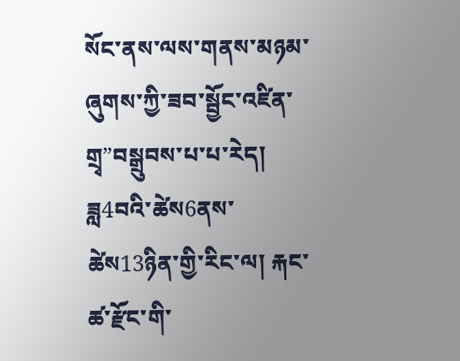སོང་ནས་ལས་གནས་མཉམ་ཞུགས་ཀྱི་ཟབ་སྦྱོང་འཛིན་གྲྭ”བསྒྲུབས་པ་པ་རེད།
ཟླ4བའི་ཚེས6ནས་ཚེས13ཉིན་གྱི་རིང་ལ། རྐང་ཚ་རྫོང་གི་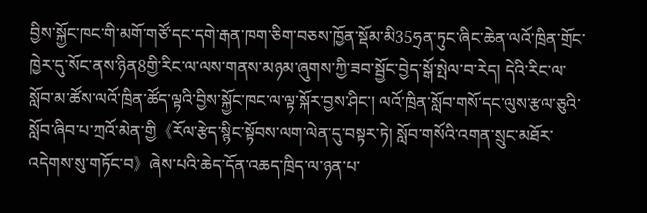བྱིས་སྐྱོང་ཁང་གི་མགོ་གཙོ་དང་དགེ་རྒན་ཁག་ཅིག་བཅས་ཁྱོན་སྡོམ་མི35ཧྲན་ཏུང་ཞིང་ཆེན་ལའོ་ཁྲིན་གྲོང་ཁྱེར་དུ་སོང་ནས་ཉིན8གྱི་རིང་ལ་ལས་གནས་མཉམ་ཞུགས་ཀྱི་ཟབ་སྦྱོང་བྱེད་སྒོ་སྤེལ་བ་རེད། དེའི་རིང་ལ་སློབ་མ་ཚོས་ལའོ་ཁྲིན་ཚོད་ལྟའི་བྱིས་སྐྱོང་ཁང་ལ་ལྟ་སྐོར་བྱས་ཤིང་། ལའོ་ཁྲིན་སློབ་གསོ་དང་ལུས་རྩལ་ཅུའི་སློབ་ཞིབ་པ་ཀྲའོ་མེན་གྱི《རོལ་རྩེད་སྙིང་སྟོབས་ལག་ལེན་དུ་བསྟར་ཏེ། སློབ་གསོའི་འགན་སྲུང་མཐོར་འདེགས་སུ་གཏོང་བ》ཞེས་པའི་ཆེད་དོན་འཆད་ཁྲིད་ལ་ཉན་པ་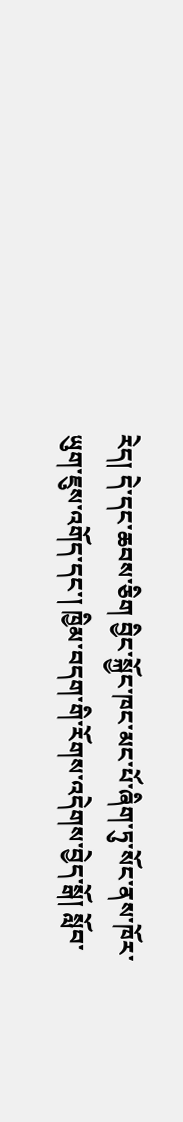རེད། དེ་དང་ཆབས་ཅིག བྱིང་སྐྱོང་ཁང་མང་པོ་ཞིག་ཏུ་སོང་ནས་ཁོར་ཡུག་ཇུས་འགོད་དང་། ཁྱིམ་བདག་གི་རོགས་འདེགས་བྱེད་སྒོ། སློབ་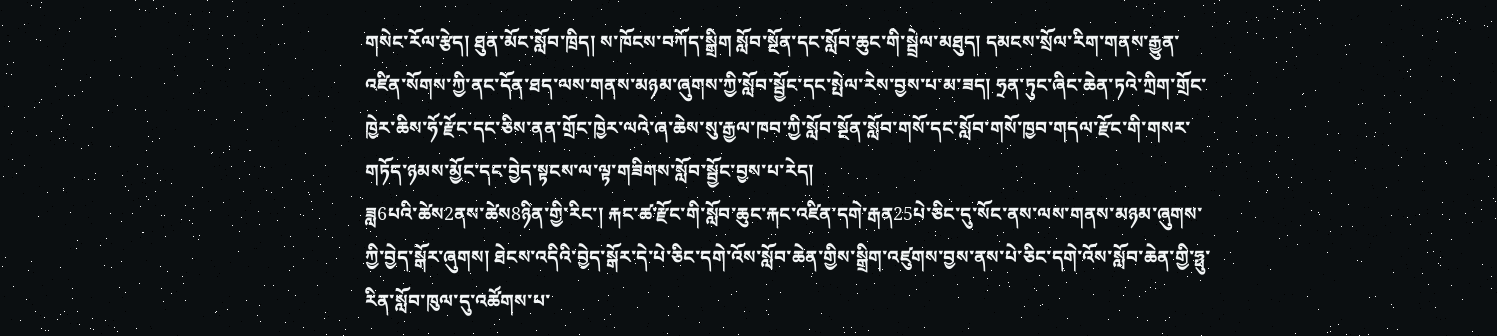གསེང་རོལ་རྩེད། ཐུན་མོང་སློབ་ཁྲིད། ས་ཁོངས་བཀོད་སྒྲིག སློབ་སྔོན་དང་སློབ་ཆུང་གི་སྦྲེལ་མཐུད། དམངས་སྲོལ་རིག་གནས་རྒྱུན་འཛིན་སོགས་ཀྱི་ནང་དོན་ཐད་ལས་གནས་མཉམ་ཞུགས་ཀྱི་སློབ་སྦྱོང་དང་སྤེལ་རེས་བྱས་པ་མ་ཟད། ཧྲན་ཏུང་ཞིང་ཆེན་ཏའེ་ཀྲིག་གྲོང་ཁྱེར་ཆིས་ཧོ་རྫོང་དང་ཅིས་ནན་གྲོང་ཁྱེར་ལའེ་ཞ་ཆེས་སུ་རྒྱལ་ཁབ་ཀྱི་སློབ་སྔོན་སློབ་གསོ་དང་སློབ་གསོ་ཁྱབ་གདལ་རྫོང་གི་གསར་གཏོད་ཉམས་མྱོང་དང་བྱེད་སྟངས་ལ་ལྟ་གཟིགས་སློབ་སྦྱོང་བྱས་པ་རེད།
ཟླ6པའི་ཚེས2ནས་ཚེས8ཉིན་གྱི་རིང་། རྐང་ཚ་རྫོང་གི་སློབ་ཆུང་རྐང་འཛིན་དགེ་རྒན25པེ་ཅིང་དུ་སོང་ནས་ལས་གནས་མཉམ་ཞུགས་ཀྱི་བྱེད་སྒོར་ཞུགས། ཐེངས་འདིའི་བྱེད་སྒོར་དེ་པེ་ཅིང་དགེ་འོས་སློབ་ཆེན་གྱིས་སྒྲིག་འཛུགས་བྱས་ནས་པེ་ཅིང་དགེ་འོས་སློབ་ཆེན་གྱི་ཧྥུ་རིན་སློབ་ཁུལ་དུ་འཚོགས་པ་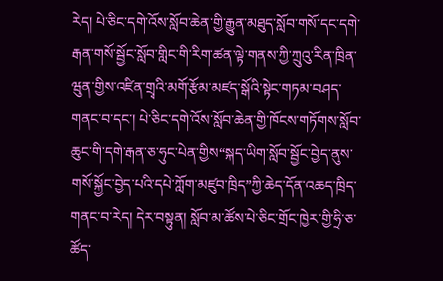རེད། པེ་ཅིང་དགེ་འོས་སློབ་ཆེན་གྱི་རྒྱུན་མཐུད་སློབ་གསོ་དང་དགེ་རྒན་གསོ་སྦྱོང་སློབ་གླིང་གི་རིག་ཚན་ལྟེ་གནས་ཀྱི་ཀྲུའུ་རིན་ཁྲིན་ཝུན་གྱིས་འཛིན་གྲྭའི་མགོ་རྩོམ་མཛད་སྒོའི་སྟེང་གཏམ་བཤད་གནང་བ་དང་། པེ་ཅིང་དགེ་འོས་སློབ་ཆེན་གྱི་ཁོངས་གཏོགས་སློབ་ཆུང་གི་དགེ་རྒན་ཅ་ཧུང་པེན་གྱིས“སྐད་ཡིག་སློབ་སྦྱོང་བྱེད་ནུས་གསོ་སྐྱོང་བྱེད་པའི་དཔེ་ཀློག་མཛུབ་ཁྲིད”ཀྱི་ཆེད་དོན་འཆད་ཁྲིད་གནང་བ་རེད། དེར་བསྟུན། སློབ་མ་ཚོས་པེ་ཅིང་གྲོང་ཁྱེར་གྱི་ཧྲི་ཅ་ཚོད་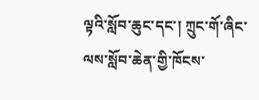ལྟའི་སློབ་ཆུང་དང་། ཀྲུང་གོ་ཞིང་ལས་སློབ་ཆེན་གྱི་ཁོངས་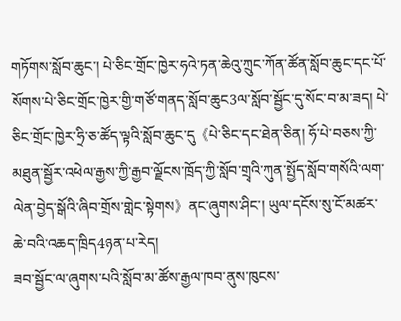གཏོགས་སློབ་ཆུང་། པེ་ཅིང་གྲོང་ཁྱེར་ཧའེ་ཏན་ཆེའུ་ཀྲུང་ཀོན་ཚོན་སློབ་ཆུང་དང་པོ་སོགས་པེ་ཅིང་གྲོང་ཁྱེར་གྱི་གཙོ་གནད་སློབ་ཆུང3ལ་སློབ་སྦྱོང་དུ་སོང་བ་མ་ཟད། པེ་ཅིང་གྲོང་ཁྱེར་ཧྲི་ཅ་ཚོད་ལྟའི་སློབ་ཆུང་དུ《པེ་ཅིང་དང་ཐེན་ཅིན། ཧོ་པེ་བཅས་ཀྱི་མཐུན་སྦྱོར་འཕེལ་རྒྱས་ཀྱི་རྒྱབ་ལྗོངས་ཁྲོད་ཀྱི་སློབ་གྲྭའི་ཀུན་སྤྱོད་སློབ་གསོའི་ལག་ལེན་བྱེད་སྒོའི་ཞིབ་གྲོས་གླེང་སྟེགས》ནང་ཞུགས་ཤིང་། ཡུལ་དངོས་སུ་ངོ་མཚར་ཆེ་བའི་འཆད་ཁྲིད4ཉན་པ་རེད།
ཟབ་སྦྱོང་ལ་ཞུགས་པའི་སློབ་མ་ཚོས་རྒྱལ་ཁབ་ནུས་ཁུངས་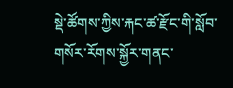སྡེ་ཚོགས་ཀྱིས་རྐང་ཚ་རྫོང་གི་སློབ་གསོར་རོགས་སྐྱོར་གནང་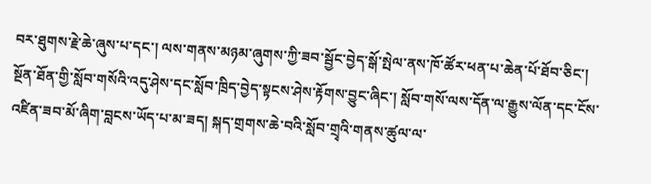བར་ཐུགས་རྗེ་ཆེ་ཞུས་པ་དང་། ལས་གནས་མཉམ་ཞུགས་ཀྱི་ཟབ་སྦྱོང་བྱེད་སྒོ་སྤེལ་ནས་ཁོ་ཚོར་ཕན་པ་ཆེན་པོ་ཐོབ་ཅིང་། སྔོན་ཐོན་གྱི་སློབ་གསོའི་འདུ་ཤེས་དང་སློབ་ཁྲིད་བྱེད་སྟངས་ཤེས་རྟོགས་བྱུང་ཞིང་། སློབ་གསོ་ལས་དོན་ལ་རྒྱུས་ལོན་དང་ངོས་འཛིན་ཟབ་མོ་ཞིག་བླངས་ཡོད་པ་མ་ཟད། སྐད་གྲགས་ཆེ་བའི་སློབ་གྲྭའི་གནས་ཚུལ་ལ་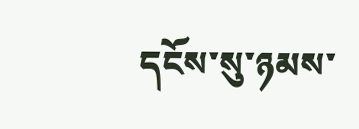དངོས་སུ་ཉམས་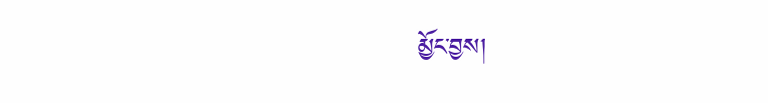མྱོང་བྱས།